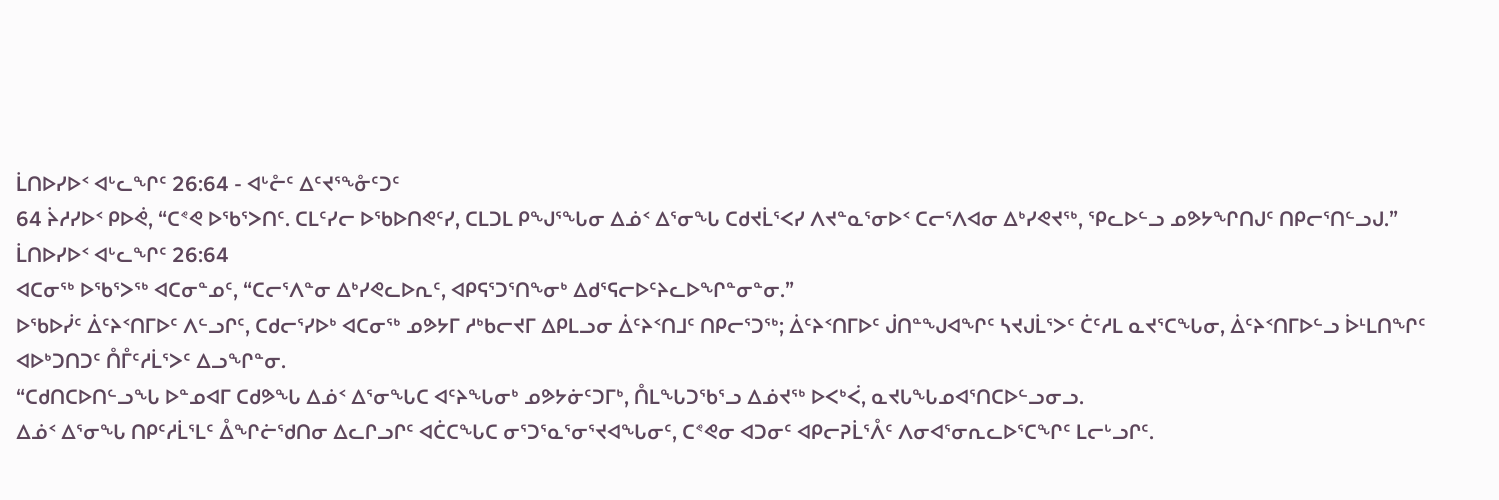ᒫᑎᐅᓯᐅᑉ ᐊᒡᓚᖏᑦ 26:64 - ᐊᒡᓔᑦ ᐃᑦᔪᕐᖕᓁᑦᑐᑦ
64 ᔩᓱᓯᐅᑉ ᑭᐅᕚ, “ᑕᕝᕙ ᐅᖃᕐᐳᑎᑦ. ᑕᒪᑦᓯᓕ ᐅᖃᐅᑎᕙᑦᓯ, ᑕᒪᑐᒪ ᑭᖑᕐᖓᓂ ᐃᓅᑉ ᐃᕐᓂᖓ ᑕᑯᔪᒫᕐᐸᓯ ᐱᔪᓐᓇᕐᓂᐅᑉ ᑕᓕᕐᐱᐊᓂ ᐃᒃᓯᕙᔪᖅ, ᕿᓚᐅᓪᓗ ᓄᕗᔭᖏᑎᒍᑦ ᑎᑭᓕᕐᑎᓪᓗᒍ.”
ᒫᑎᐅᓯᐅᑉ ᐊᒡᓚᖏᑦ 26:64
ᐊᑕᓂᖅ ᐅᖃᕐᐳᖅ ᐊᑕᓂᓐᓄᑦ, “ᑕᓕᕐᐱᓐᓂ ᐃᒃᓯᕙᓚᐅᕆᑦ, ᐊᑭᕋᕐᑐᕐᑎᖕᓂᒃ ᐃᑯᕐᕋᓕᐅᑦᔨᓚᐅᖏᓐᓂᓐᓂ.”
ᐅᖃᐅᓰᑦ ᐄᑦᔨᑉᑎᒥᐅᑦ ᐱᓪᓗᒋᑦ, ᑕᑯᓕᕐᓯᐅᒃ ᐊᑕᓂᖅ ᓄᕗᔭᒥ ᓱᒃᑲᓕᔪᒥ ᐃᑭᒪᓗᓂ ᐄᑦᔨᑉᑎᒧᑦ ᑎᑭᓕᕐᑐᖅ; ᐄᑦᔨᑉᑎᒥᐅᑦ ᒎᑎᓐᖑᐊᖏᑦ ᓴᔪᒍᒫᕐᐳᑦ ᑖᑦᓱᒪ ᓇᔪᕐᑕᖓᓂ, ᐄᑦᔨᑉᑎᒥᐅᓪᓗ ᐆᒻᒪᑎᖏᑦ ᐊᐅᒃᑐᑎᑐᑦ ᑍᒤᑦᓱᒫᕐᐳᑦ ᐃᓗᖏᓐᓂ.
“ᑕᑯᑎᑕᐅᑎᓪᓗᖓ ᐅᓐᓄᐊᒥ ᑕᑯᕗᖓ ᐃᓅᑉ ᐃᕐᓂᖓᑕ ᐊᑦᔨᖓᓂᒃ ᓄᕗᔭᓃᑦᑐᒥᒃ, ᑍᒪᖓᑐᖃᕐᓗ ᐃᓅᔪᖅ ᐅᐸᒃᐹ, ᓇᔪᒐᖓᓄᐊᕐᑎᑕᐅᓪᓗᓂᓗ.
ᐃᓅᑉ ᐃᕐᓂᖓ ᑎᑭᑦᓱᒫᕐᒪᑦ ᐂᖏᓖᖁᑎᓂ ᐃᓚᒋᓗᒋᑦ ᐊᑖᑕᖓᑕ ᓂᕐᑐᕐᓇᕐᓂᕐᔪᐊᖓᓂᑦ, ᑕᕝᕙᓂ ᐊᑐᓂᑦ ᐊᑭᓕᕈᒫᕐᐰᑦ ᐱᓂᐊᕐᓂᕆᓚᐅᕐᑕᖏᑦ ᒪᓕᒡᓗᒋᑦ.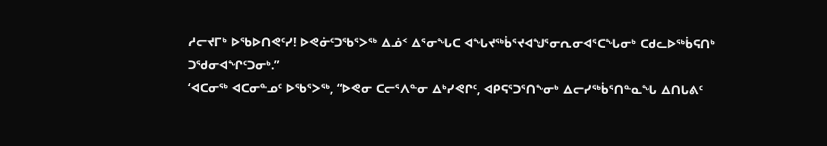ᓱᓕᔪᒥᒃ ᐅᖃᐅᑎᕙᑦᓯ! ᐅᕙᓃᑦᑐᖃᕐᐳᖅ ᐃᓅᑉ ᐃᕐᓂᖓᑕ ᐊᖓᔪᖅᑳᕐᔪᐊᖑᕐᓂᕆᓂᐊᕐᑕᖓᓂᒃ ᑕᑯᓚᐅᖅᑳᕋᑎᒃ ᑐᖁᓂᐊᖏᑦᑐᓂᒃ.”
‘ᐊᑕᓂᖅ ᐊᑕᓂᓐᓄᑦ ᐅᖃᕐᐳᖅ, “ᐅᕙᓂ ᑕᓕᕐᐱᓐᓂ ᐃᒃᓯᕙᒋᑦ, ᐊᑭᕋᕐᑐᕐᑎᖕᓂᒃ ᐃᓕᓯᖅᑳᕐᑎᓐᓇᖓ ᐃᑎᒐᕕᑦ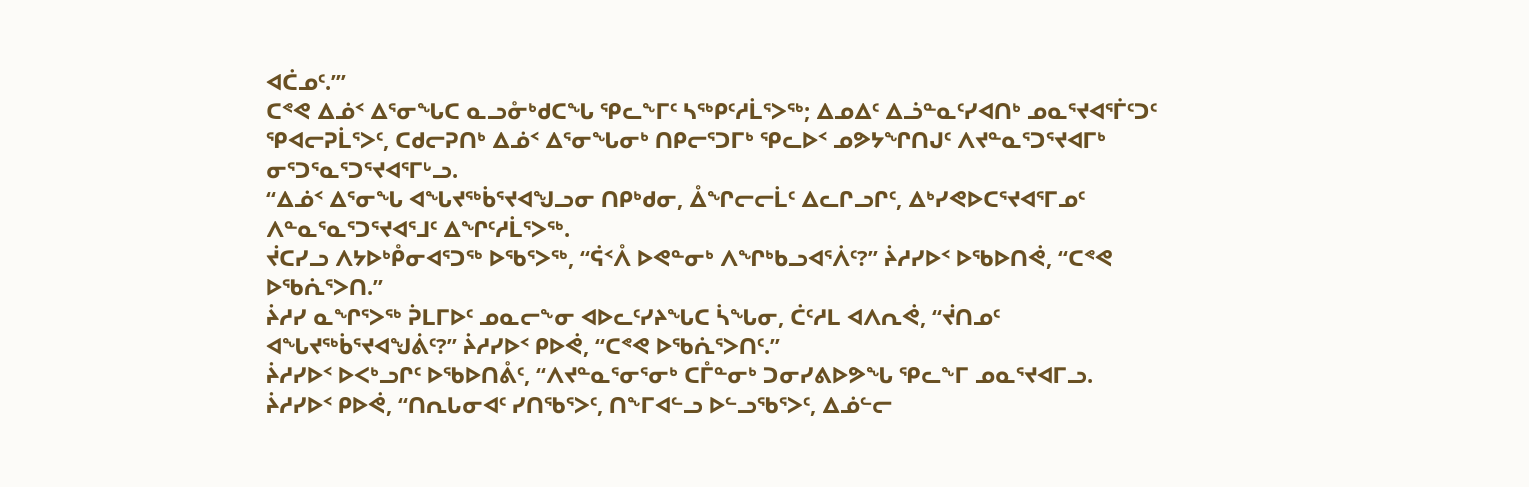ᐊᑖᓄᑦ.”’
ᑕᕝᕙ ᐃᓅᑉ ᐃᕐᓂᖓᑕ ᓇᓗᓁᒃᑯᑕᖓ ᕿᓚᖕᒥᑦ ᓴᖅᑭᑦᓱᒫᕐᐳᖅ; ᐃᓄᐃᑦ ᐃᓘᓐᓇᑦᓯᐊᑎᒃ ᓄᓇᕐᔪᐊᕐᒦᑦᑐᑦ ᕿᐊᓕᕈᒫᕐᐳᑦ, ᑕᑯᓕᕈᑎᒃ ᐃᓅᑉ ᐃᕐᓂᖓᓂᒃ ᑎᑭᓕᕐᑐᒥᒃ ᕿᓚᐅᑉ ᓄᕗᔭᖏᑎᒍᑦ ᐱᔪᓐᓇᕐᑐᕐᔪᐊᒥᒃ ᓂᕐᑐᕐᓇᕐᑐᕐᔪᐊᕐᒥᒡᓗ.
“ᐃᓅᑉ ᐃᕐᓂᖓ ᐊᖓᔪᖅᑳᕐᔪᐊᖑᓗᓂ ᑎᑭᒃᑯᓂ, ᐂᖏᓕᓕᒫᑦ ᐃᓚᒋᓗᒋᑦ, ᐃᒃᓯᕙᐅᑕᕐᔪᐊᕐᒥᓄᑦ ᐱᓐᓇᕐᓇᕐᑐᕐᔪᐊᕐᒧᑦ ᐃᖏᑦᓱᒫᕐᐳᖅ.
ᔫᑕᓯᓗ ᐱᔭᐅᒃᑬᓂᐊᕐᑐᖅ ᐅᖃᕐᐳᖅ, “ᕌᑉᐰ ᐅᕙᓐᓂᒃ ᐱᖏᒃᑲᓗᐊᕐᐲᑦ?” ᔩᓱᓯᐅᑉ ᐅᖃᐅᑎᕚ, “ᑕᕝᕙ ᐅᖃᕇᕐᐳᑎ.”
ᔩᓱᓯ ᓇᖏᕐᐳᖅ ᕉᒪᒥᐅᑦ ᓄᓇᓕᖕᓂ ᐊᐅᓚᑦᓯᔨᖓᑕ ᓵᖓᓂ, ᑖᑦᓱᒪ ᐊᐱᕆᕚ, “ᔫᑎᓄᑦ ᐊᖓᔪᖅᑳᕐᔪᐊᖑᕖᑦ?” ᔩᓱᓯᐅᑉ ᑭᐅᕚ, “ᑕᕝᕙ ᐅᖃᕇᕐᐳᑎᑦ.”
ᔩᓱᓯᐅᑉ ᐅᐸᒃᓗᒋᑦ ᐅᖃᐅᑎᕔᑦ, “ᐱᔪᓐᓇᕐᓂᕐᓂᒃ ᑕᒤᓐᓂᒃ ᑐᓂᓯᕕᐅᕗᖓ ᕿᓚᖕᒥ ᓄᓇᕐᔪᐊᒥᓗ.
ᔩᓱᓯᐅᑉ ᑭᐅᕚ, “ᑎᕆᒐᓂᐊᑦ ᓯᑎᖃᕐᐳᑦ, ᑎᖕᒥᐊᓪᓗ ᐅᓪᓗᖃᕐᐳᑦ, ᐃᓅᓪᓕ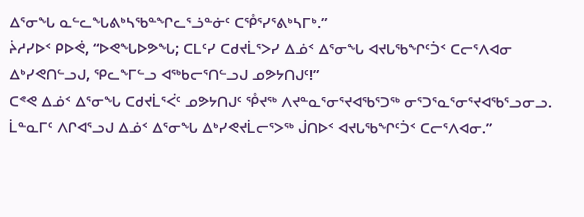ᐃᕐᓂᖓ ᓇᓪᓚᖓᕕᒃᓴᖃᓐᖏᓚᕐᓘᓐᓃᑦ ᑕᕾᕐᓯᕐᕕᒃᓴᒥᒃ.”
ᔩᓱᓯᐅᑉ ᑭᐅᕚ, “ᐅᕙᖓᐅᕗᖓ; ᑕᒪᑦᓯ ᑕᑯᔪᒫᕐᐳᓯ ᐃᓅᑉ ᐃᕐᓂᖓ ᐊᔪᒐᖃᖏᑦᑑᑉ ᑕᓕᕐᐱᐊᓂ ᐃᒃᓯᕙᑎᓪᓗᒍ, ᕿᓚᖕᒥᓪᓗ ᐊᖅᑲᓕᕐᑎᓪᓗᒍ ᓄᕗᔭᑎᒍᑦ!”
ᑕᕝᕙ ᐃᓅᑉ ᐃᕐᓂᖓ ᑕᑯᔪᒫᕐᐹᑦ ᓄᕗᔭᑎᒍᑦ ᕾᔪᖅ ᐱᔪᓐᓇᕐᓂᕐᔪᐊᖃᕐᑐᖅ ᓂᕐᑐᕐᓇᕐᓂᕐᔪᐊᖃᕐᓗᓂᓗ.
ᒫᓐᓇᒥᑦ ᐱᒋᐊᕐᓗᒍ ᐃᓅᑉ ᐃᕐᓂᖓ ᐃᒃᓯᕙᔪᒫᓕᕐᐳᖅ ᒎᑎᐅᑉ ᐊᔪᒐᖃᖏᑦᑑᑉ ᑕᓕᕐᐱᐊᓂ.”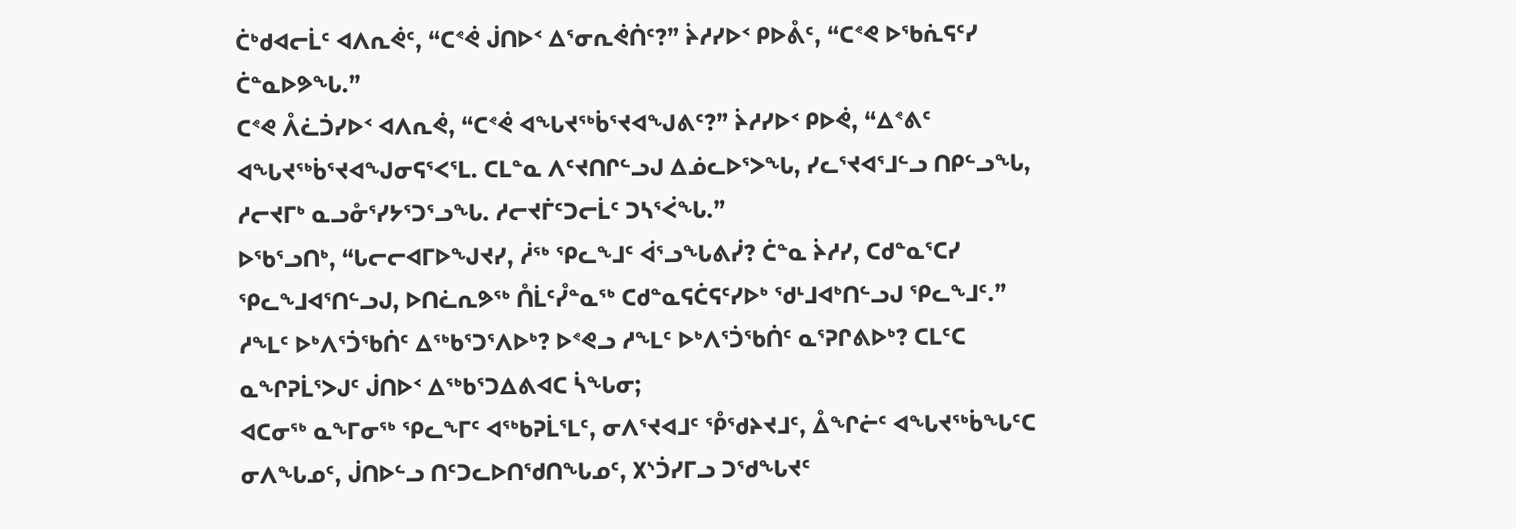ᑖᒃᑯᐊᓕᒫᑦ ᐊᐱᕆᕚᑦ, “ᑕᕝᕚ ᒎᑎᐅᑉ ᐃᕐᓂᕆᕚᑏᑦ?” ᔩᓱᓯᐅᑉ ᑭᐅᕔᑦ, “ᑕᕝᕙ ᐅᖃᕇᕋᑦᓯ ᑖᓐᓇᐅᕗᖓ.”
ᑕᕝᕙ ᐰᓛᑑᓯᐅᑉ ᐊᐱᕆᕚ, “ᑕᕝᕚ ᐊᖓᔪᖅᑳᕐᔪᐊᖑᕕᑦ?” ᔩᓱᓯᐅᑉ ᑭᐅᕚ, “ᐃᕝᕕᑦ ᐊᖓᔪᖅᑳᕐᔪᐊᖑᓂᕋᕐᐸᕐᒪ. ᑕᒪᓐᓇ ᐱᑦᔪᑎᒋᓪᓗᒍ ᐃᓅᓚᐅᕐᐳᖓ, ᓯᓚᕐᔪᐊᕐᒧᓪᓗ ᑎᑭᓪᓗᖓ, ᓱᓕᔪᒥᒃ ᓇᓗᓁᕐᓯᔭᕐᑐᕐᓗᖓ. ᓱᓕᔪᒦᑦᑐᓕᒫᑦ ᑐᓴᕐᐹᖓ.”
ᐅᖃᕐᓗᑎᒃ, “ᒐᓕᓕᐊᒥᐅᖑᔪᓯ, ᓲᖅ ᕿᓚᖕᒧᑦ ᐋᕐᓗᖓᕕᓰ? ᑖᓐᓇ ᔩᓱᓯ, ᑕᑯᓐᓇᕐᑕᓯ ᕿᓚᖕᒧᐊᕐᑎᓪᓗᒍ, ᐅᑎᓛᕆᕗᖅ ᑍᒫᑦᓮᓐᓇᖅ ᑕᑯᓐᓇᕋᑖᕋᑦᓯᐅᒃ ᖁᒻᒧᐊᒃᑎᓪᓗᒍ ᕿᓚᖕᒧᑦ.”
ᓱᖕᒪᑦ ᐅᒃᐱᕐᑑᖃᑏᑦ ᐃᖅᑲᕐᑐᕐᐱᐅᒃ? ᐅᕝᕙᓗ ᓱᖕᒪᑦ ᐅᒃᐱᕐᑑᖃᑏᑦ ᓇᕐᕈᒋᕕᐅᒃ? ᑕᒪᑦᑕ ᓇᖏᕈᒫᕐᐳᒍᑦ ᒎᑎᐅᑉ ᐃᖅᑲᕐᑐᐃᕕᐊᑕ ᓵᖓᓂ;
ᐊᑕᓂᖅ ᓇᖕᒥᓂᖅ ᕿᓚᖕᒥᑦ ᐊᖅᑲᕈᒫᕐᒪᑦ, ᓂᐱᕐᔪᐊᒧᑦ ᕾᖁᔨᔪᒧᑦ, ᐂᖏᓖᑦ ᐊᖓᔪᖅᑳᖓᑦᑕ ᓂᐱᖓᓄᑦ, ᒎᑎᐅᓪᓗ ᑎᑦᑐᓚᐅᑎᖁᑎᖓᓄᑦ, ᙭ᔅᑑᓯᒥᓗ ᑐᖁᖓᔪᑦ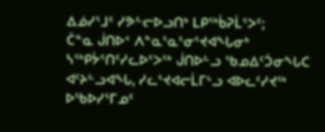ᐃᓅᓯᕐᒧᑦ ᓯᕗᓪᓕᐅᓗᑎᒃ ᒪᑭᖅᑳᕈᒫᕐᐳᑦ;
ᑖᓐᓇ ᒎᑎᐅᑉ ᐱᓐᓇᕐᓇᕐᓂᕐᔪᐊᖓᓂᒃ ᓴᖅᑭᔮᕐᑎᑦᓯᓚᐅᕐᐳᖅ ᒎᑎᐅᓪᓗ ᖃᓄᐃᑦᑑᓂᖓᑕ ᐊᑦᔨᓪᓗᐊᖓ, ᓯᓚᕐᔪᐊᓕᒫᒥᒡᓗ ᐊᐅᓚᑦᓯᔪᖅ ᐅᖃᐅᓯᕐᒥᓄᑦ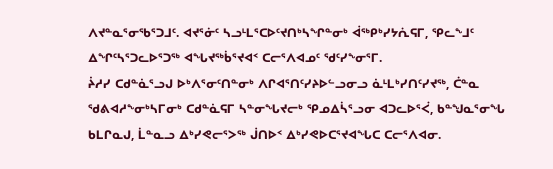ᐱᔪᓐᓇᕐᓂᖃᕐᑐᒧᑦ. ᐊᔪᕐᓃᑦ ᓴᓗᒻᒪᕐᑕᐅᑦᔪᑎᒃᓴᖏᓐᓂᒃ ᐋᖅᑭᒃᓯᔭᕇᕋᒥ, ᕿᓚᖕᒧᑦ ᐃᖏᑦᓴᕐᑐᓚᐅᕐᑐᖅ ᐊᖓᔪᖅᑳᕐᔪᐊᑉ ᑕᓕᕐᐱᐊᓄᑦ ᖁᑦᓯᖕᓂᕐᒥ.
ᔩᓱᓯ ᑕᑯᓐᓈᕐᓗᒍ ᐅᒃᐱᕐᓂᑦᑎᓐᓂᒃ ᐱᒋᐊᕐᑎᑦᓯᔨᐅᓪᓗᓂᓗ ᓈᒻᒪᒃᓯᑎᑦᓯᔪᖅ, ᑖᓐᓇ ᖁᕕᐊᓱᖕᓂᒃᓴᒥᓂᒃ ᑕᑯᓐᓈᕋᒥ ᓴᓐᓂᖓᔪᓕᒃ ᕿᓄᐃᓵᕐᓗᓂ ᐊᑐᓚᐅᕐᐹ, ᑲᓐᖑᓇᕐᓂᖓ ᑲᒪᒋᓇᒍ, ᒫᓐᓇᓗ ᐃᒃᓯᕙᓕᕐᐳᖅ ᒎᑎᐅᑉ ᐃᒃᓯᕙᐅᑕᕐᔪᐊᖓᑕ ᑕᓕᕐᐱᐊᓂ.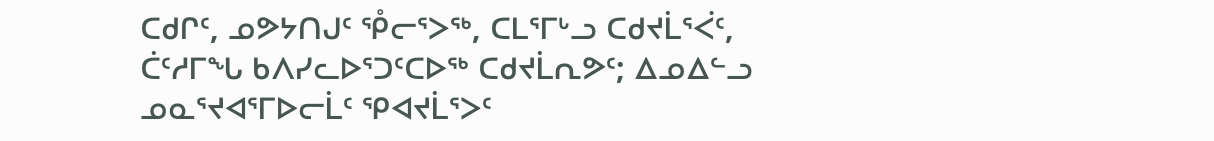ᑕᑯᒋᑦ, ᓄᕗᔭᑎᒍᑦ ᕾᓕᕐᐳᖅ, ᑕᒪᕐᒥᒡᓗ ᑕᑯᔪᒫᕐᐹᑦ, ᑖᑦᓱᒥᖓ ᑲᐱᓯᓚᐅᕐᑐᑦᑕᐅᖅ ᑕᑯᔪᒫᕆᕗᑦ; ᐃᓄᐃᓪᓗ ᓄᓇᕐᔪᐊᕐᒥᐅᓕᒫᑦ ᕿᐊᔪᒫᕐᐳᑦ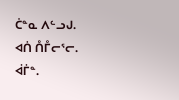ᑖᓐᓇ ᐱᓪᓗᒍ. ᐊᑏ ᑍᒤᓕᕐᓕ. ᐋᒦᓐ.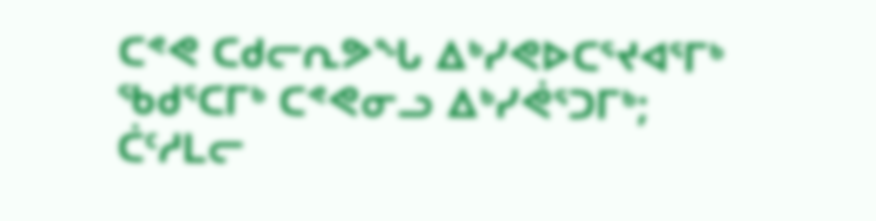ᑕᕝᕙ ᑕᑯᓕᕆᕗᖓ ᐃᒃᓯᕙᐅᑕᕐᔪᐊᕐᒥᒃ ᖃᑯᕐᑕᒥᒃ ᑕᕝᕙᓂᓗ ᐃᒃᓯᕚᕐᑐᒥᒃ; ᑖᑦᓱᒪᓕ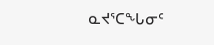ᓇᔪᕐᑕᖓᓂᑦ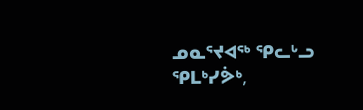ᓄᓇᕐᔪᐊᖅ ᕿᓚᒡᓗ ᕿᒪᒃᓯᕘᒃ,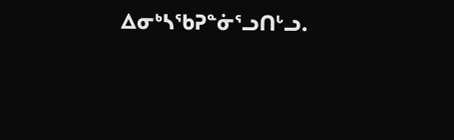ᐃᓂᒃᓴᖃᕈᓐᓃᕐᓗᑎᒡᓗ.